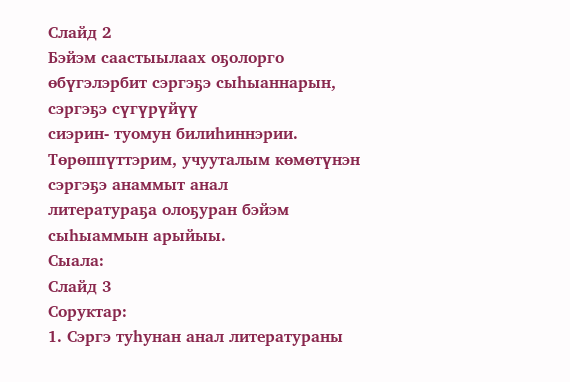Слайд 2
Бэйэм саастыылаах оҕолорго өбүгэлэрбит сэргэҕэ сыһыаннарын, сэргэҕэ сүгүрүйүү
сиэрин- туомун билиһиннэрии.
Төрөппүттэрим, учууталым көмөтүнэн сэргэҕэ анаммыт анал
литератураҕа олоҕуран бэйэм сыhыаммын арыйыы.
Сыала:
Слайд 3
Соруктар:
1. Сэргэ туhунан анал литератураны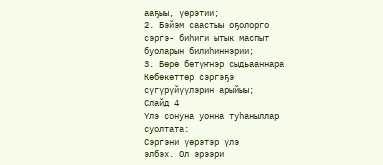ааҕыы, үөрэтии;
2. Бэйэм саастыы оҕолорго
сэргэ- биhиги ытык маспыт буоларын билиhиннэрии;
3. Бөрө бөтүҥнэр сыдьааннара
Көбөкөттөр сэргэҕэ сүгүрүйүүлэрин арыйыы;
Слайд 4
Үлэ сонуна уонна туһаныллар суолтата:
Сэргэни үөрэтэр үлэ
элбэх. Ол эрээри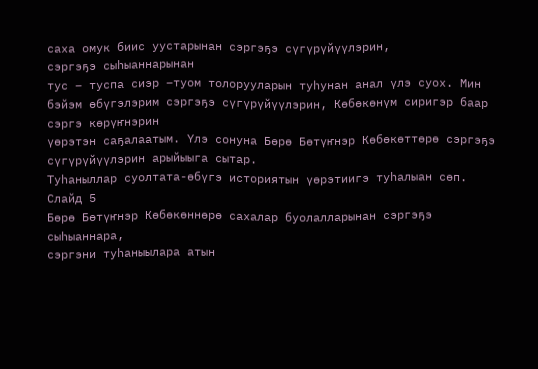саха омук биис уустарынан сэргэҕэ сүгүрүйүүлэрин,
сэргэҕэ сыһыаннарынан
тус – туспа сиэр –туом толорууларын туһунан анал үлэ суох. Мин бэйэм өбүгэлэрим сэргэҕэ сүгүрүйүүлэрин, Көбөкөнүм сиригэр баар сэргэ көрүҥнэрин
үөрэтэн саҕалаатым. Үлэ сонуна Бөрө Бөтүҥнэр Көбөкөттөрө сэргэҕэ сүгүрүйүүлэрин арыйыыга сытар.
Туһаныллар суолтата-өбүгэ историятын үөрэтиигэ туһалыан сөп.
Слайд 5
Бөрө Бөтүҥнэр Көбөкөннөрө сахалар буолалларынан сэргэҕэ сыһыаннара,
сэргэни туһаныылара атын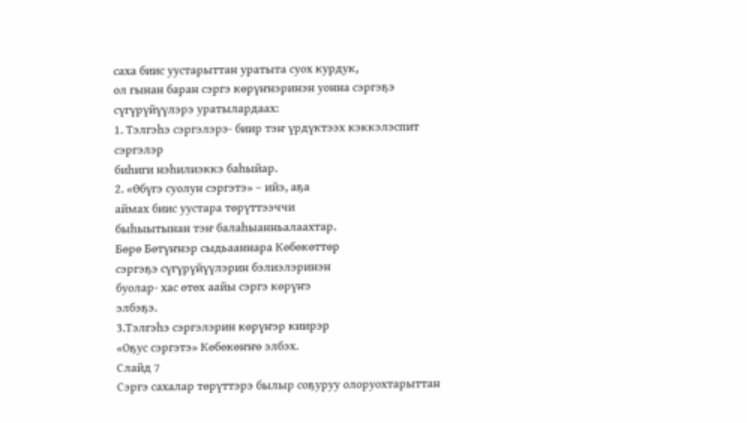саха биис уустарыттан уратыта суох курдук,
ол гынан баран сэргэ көрүҥнэринэн уонна сэргэҕэ сүгүрүйүүлэрэ уратылардаах:
1. Тэлгэһэ сэргэлэрэ- биир тэҥ үрдүктээх кэккэлэспит сэргэлэр
биһиги нэһилиэккэ баһыйар.
2. «Өбүгэ суолун сэргэтэ» – ийэ, аҕа
аймах биис уустара төрүттээччи
быһыытынан тэҥ балаһыанньалаахтар.
Бөрө Бөтүҥнэр сыдьааннара Көбөкөттөр
сэргэҕэ сүгүрүйүүлэрин бэлиэлэринэн
буолар- хас өтөх аайы сэргэ көрүҥэ
элбэҕэ.
3.Тэлгэһэ сэргэлэрин көрүҥэр киирэр
«Оҕус сэргэтэ» Көбөкөҥҥө элбэх.
Слайд 7
Сэргэ сахалар төрүттэрэ былыр соҕуруу олоруохтарыттан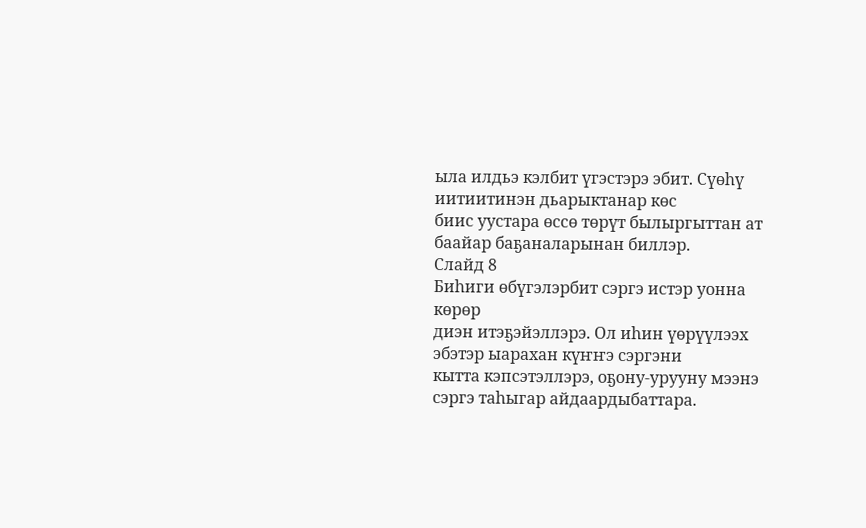ыла илдьэ кэлбит үгэстэрэ эбит. Сүөhү иитиитинэн дьарыктанар көс
биис уустара өссө төрүт былыргыттан ат баайар баҕаналарынан биллэр.
Слайд 8
Биһиги өбүгэлэрбит сэргэ истэр уонна көрөр
диэн итэҕэйэллэрэ. Ол иһин үөрүүлээх эбэтэр ыарахан күҥҥэ сэргэни
кытта кэпсэтэллэрэ, оҕону-урууну мээнэ сэргэ таһыгар айдаардыбаттара.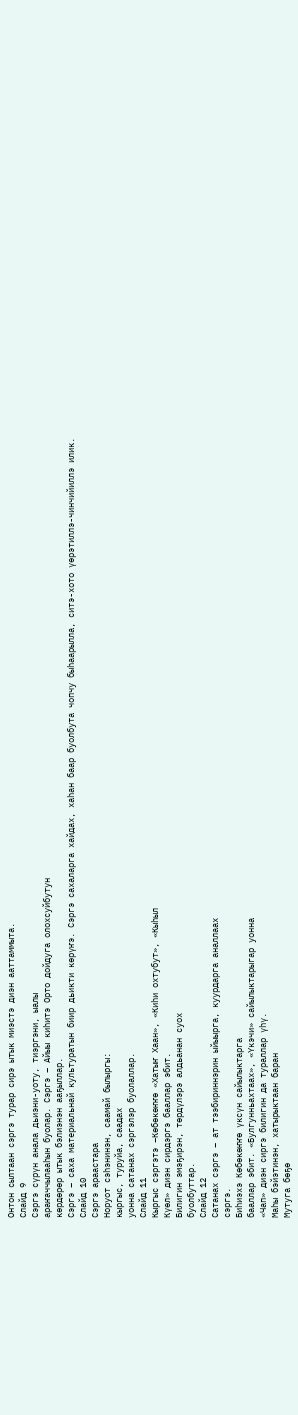Онтон сылтаан сэргэ турар сирэ ытык миэстэ диэн ааттаммыта.
Слайд 9
Сэргэ сүрүн анала дьиэни-уоту, тиэргэни, ыалы
араҥаччылааһын буолар. Сэргэ – Айыы киһитэ Орто дойдуга олохсуйбутун
көрдөрөр ытык бэлиэнэн ааҕыллар.
Сэргэ – саха материальнай культуратын биир дьикти көрүҥэ. Сэргэ сахаларга хайдах, хаһан баар буолбута чопчу быһаарылла, ситэ-хото үөрэтиллэ-чинчийиллэ илик.
Слайд 10
Сэргэ араастара
Норуот сэһэнинэн, саамай былыргы:
кыргыс, туруйа, саадах
уонна сатанах сэргэлэр буолаллар.
Слайд 11
Кыргыс сэргэтэ –Көбөкөҥҥө «Хатыҥ Хаан», «Киһи охтубут», «Кыһыл
Күөл» диэн сирдэргэ бааллар эбит.
Билигин эмэҕирэн, төрдүлэрэ алдьанан суох
буолбуттар.
Слайд 12
Сатанах сэргэ – ат тээбириннэрин ыйыырга, куурдарга аналлаах
сэргэ.
Биһиэхэ Көбөкөҥҥө үксүн сайылыктарга
бааллар эбит. «Булгунньахтаах», «Үкэчи» сайылыктарыгар уонна
«Чап» диэн сиргэ билигин да тураллар үһү.
Маһы бэйэтинэн, хатырыктаан баран
Мутуга бөҕө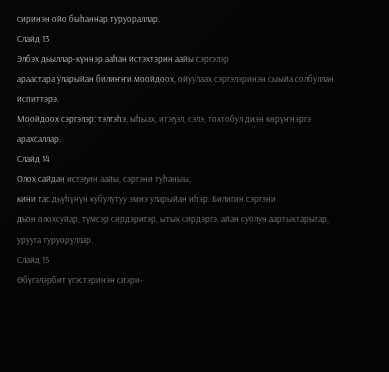сиринэн ойо быһаннар туруораллар.
Слайд 13
Элбэх дьыллар-күннэр ааhан истэхтэрин аайы сэргэлэр
араастара уларыйан билиҥҥи моойдоох, ойуулаах сэргэлэринэн сыыйа солбуллан испиттэрэ.
Моойдоох сэргэлэр: тэлгэһэ, ыһыах, итэҕэл, сэлэ, тохтобул диэн көрүҥнэргэ арахсаллар.
Слайд 14
Олох сайдан истэҕин аайы, сэргэни туһаныы,
кини тас дьүһүнүн кубулутуу эмиэ уларыйан иһэр. Билигин сэргэни
дьон олохсуйар, түмсэр сирдэригэр, ытык сирдэргэ, айан суолун аартыктарыгар, урууга туруоруллар.
Слайд 15
Өбүгэлэрбит үгэстэринэн сиэри-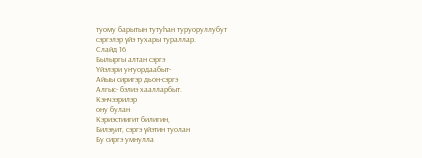туому барытын тутуhан туруоруллубут
сэргэлэр үйэ тухары тураллар.
Слайд 16
Былыргы алтан сэргэ
Үйэлэри уҥуордаабыт-
Айыы сиригэр дьон-сэргэ
Алгыс- бэлиэ хаалларбыт.
Кэнчээрилэр
ону булан
Кэриэстиигит билигин,
Билэҕит, сэргэ үйэтин туолан
Бу сиргэ умнулла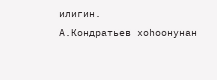илигин.
А.Кондратьев хоhоонунан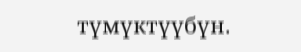түмүктүүбүн.